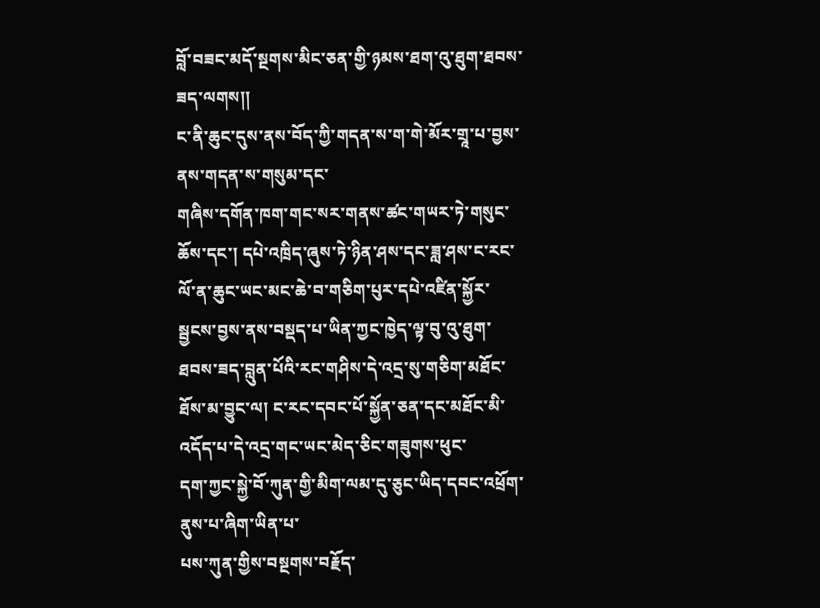བློ་བཟང་མདོ་སྔགས་མིང་ཅན་གྱི་ཉམས་ཐག་འུ་ཐུག་ཐབས་ཟད་ལགས།།
ང་ནི་ཆུང་དུས་ནས་བོད་ཀྱི་གདན་ས་ག་གེ་མོར་གྲཱ་པ་བྱས་ནས་གདན་ས་གསུམ་དང་
གཞིས་དགོན་ཁག་གང་སར་གནས་ཚང་གཡར་ཏེ་གསུང་ཆོས་དང་། དཔེ་འཁྲིད་ཞུས་ཏེ་ཉིན་ཤས་དང་ཟླ་ཤས་ང་རང་ལོ་ན་ཆུང་ཡང་མང་ཆེ་བ་གཅིག་པུར་དཔེ་འཛིན་སྐྱོར་སྦྱངས་བྱས་ནས་བསྡད་པ་ཡིན་ཀྱང་ཁྱེད་ལྟ་བུ་འུ་ཐུག་ཐབས་ཟད་བླུན་པོའི་རང་གཤིས་དེ་འདྲ་སུ་གཅིག་མཐོང་ཐོས་མ་བྱུང་ལ། ང་རང་དབང་པོ་སྐྱོན་ཅན་དང་མཐོང་མི་འདོད་པ་དེ་འདྲ་གང་ཡང་མེད་ཅིང་གཟུགས་ཕུང་
དག་ཀྱང་སྐྱེ་བོ་ཀུན་གྱི་མིག་ལམ་དུ་ཅུང་ཡིད་དབང་འཕྲོག་ནུས་པ་ཞིག་ཡིན་པ་
པས་ཀུན་གྱིས་བསྔགས་བརྗོད་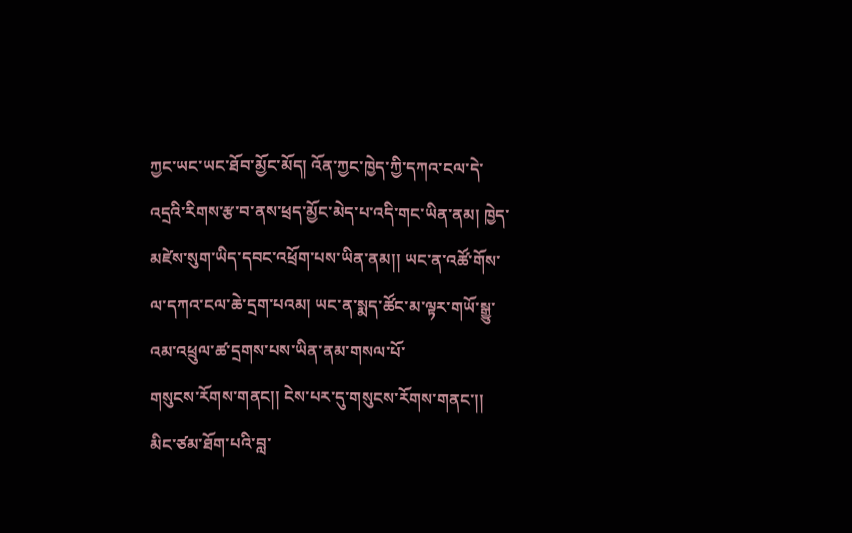ཀྱང་ཡང་ཡང་ཐོབ་མྱོང་མོད། འོན་ཀྱང་ཁྱེད་ཀྱི་དཀའ་ངལ་དེ་འདྲའི་རིགས་རྩ་བ་ནས་ཕྲད་མྱོང་མེད་པ་འདི་གང་ཡིན་ནམ། ཁྱེད་མཛེས་སུག་ཡིད་དབང་འཕྲོག་པས་ཡིན་ནམ།། ཡང་ན་འཚོ་གོས་ལ་དཀའ་ངལ་ཆེ་དྲག་པའམ། ཡང་ན་སྨད་ཚོང་མ་ལྟར་གཡོ་སྒྱུ་འམ་འཕྲུལ་ཚ་དྲགས་པས་ཡིན་ནམ་གསལ་པོ་
གསུངས་རོགས་གནང།། ངེས་པར་དུ་གསུངས་རོགས་གནང་།།
མིང་ཙམ་ཐོག་པའི་བླ་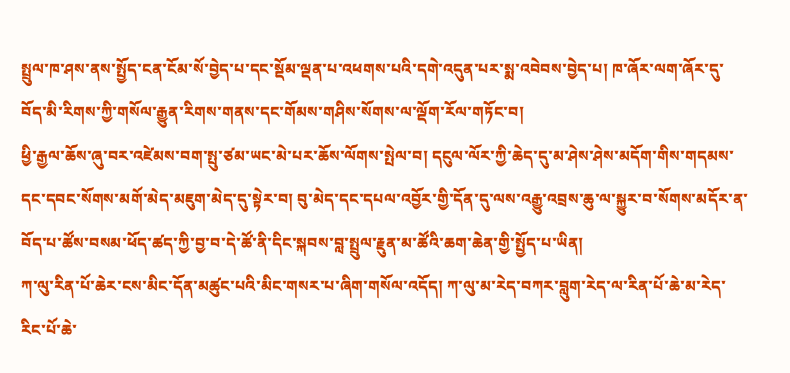སྤྲུལ་ཁ་ཤས་ནས་སྤྱོད་ངན་ངོམ་སོ་བྱེད་པ་དང་སྡོམ་ལྡན་པ་འཕགས་པའི་དགེ་འདུན་པར་སྨ་འབེབས་བྱེད་པ། ཁ་ཞོར་ལག་ཞོར་དུ་བོད་མི་རིགས་ཀྱི་གསོལ་རྒྱུན་རིགས་གནས་དང་གོམས་གཤིས་སོགས་ལ་ལྡོག་རོལ་གཏོང་བ།
ཕྱི་རྒྱལ་ཆོས་ཞུ་བར་འཛེམས་བག་སྤུ་ཙམ་ཡང་མེ་པར་ཆོས་ལོགས་སྤེལ་བ། དངུལ་ལོར་ཀྱི་ཆེད་དུ་མ་ཤེས་ཤེས་མདོག་གིས་གདམས་དང་དབང་སོགས་མགོ་མེད་མཇུག་མེད་དུ་སྟེར་བ། བུ་མེད་དང་དཔལ་འབྱོར་གྱི་དོན་དུ་ལས་འརྒྱུ་འབྲས་ཆུ་ལ་སྐྱུར་བ་སོགས་མདོར་ན་བོད་པ་ཚོས་བསམ་ཕོད་ཚད་ཀྱི་བྱ་བ་དེ་ཚོ་ནི་དིང་སྐབས་བླ་སྤྲུལ་རྗུན་མ་ཚོའི་ཆག་ཆེན་གྱི་སྤྱོད་པ་ཡིན།
ཀ་ལུ་རིན་པོ་ཆེར་ངས་མིང་དོན་མཚུང་པའི་མིང་གསར་པ་ཞིག་གསོལ་འདོད། ཀ་ལུ་མ་རེད་བཀར་བླུག་རེད་ལ་རིན་པོ་ཆེ་མ་རེད་རིང་པོ་ཆེ་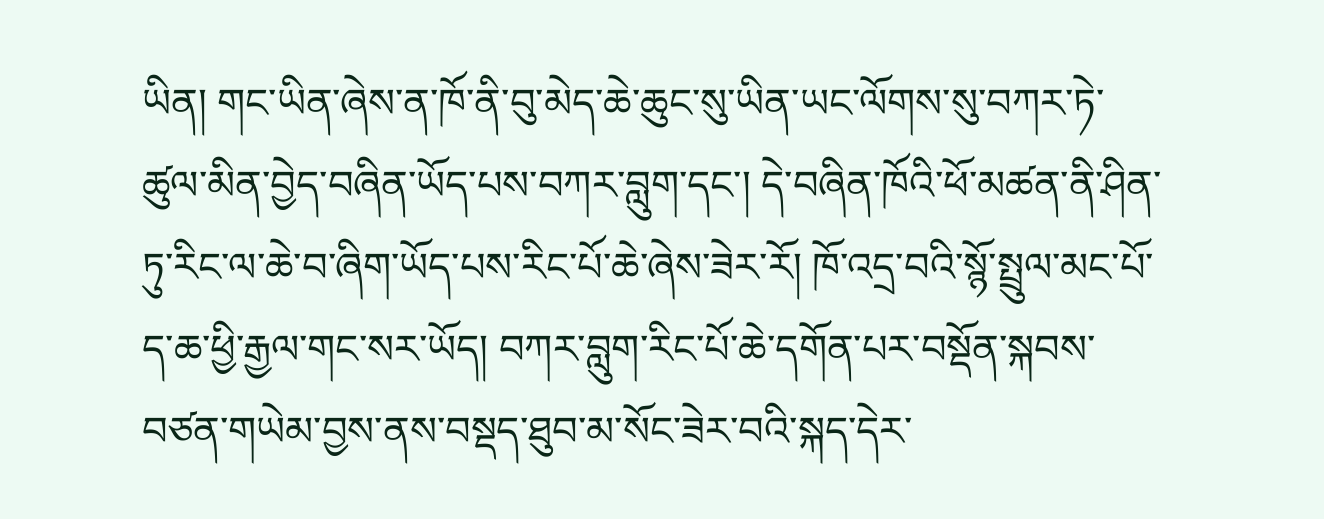ཡིན། གང་ཡིན་ཞེས་ན་ཁོ་ནི་བུ་མེད་ཆེ་ཆུང་སུ་ཡིན་ཡང་ལོགས་སུ་བཀར་ཏེ་ཚུལ་མིན་བྱེད་བཞིན་ཡོད་པས་བཀར་བླུག་དང་། དེ་བཞིན་ཁོའི་ཕོ་མཚན་ནི་ཤིན་ཏུ་རིང་ལ་ཆེ་བ་ཞིག་ཡོད་པས་རིང་པོ་ཆེ་ཞེས་ཟེར་རོ། ཁོ་འདྲ་བའི་སྙོ་སྤྲུལ་མང་པོ་ད་ཆ་ཕྱི་རྒྱལ་གང་སར་ཡོད། བཀར་བླུག་རིང་པོ་ཆེ་དགོན་པར་བསྡོན་སྐབས་བཙན་གཡེམ་བྱས་ནས་བསྡད་ཐུབ་མ་སོང་ཟེར་བའི་སྐད་དེར་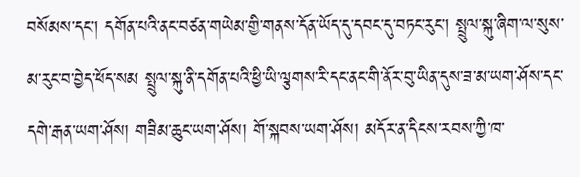བསོམས་དང་། དགོན་པའི་ནང་བཙན་གཡེམ་གྱི་གནས་དོན་ཡོད་དུ་དབང་དུ་བཏང་རུང་། སྤྲུལ་སྐུ་ཞིག་ལ་སུས་མ་རུང་བ་བྱེད་ཕོད་སམ སྤྲུལ་སྐུ་ནི་དགོན་པའི་ཕྱི་ཡི་ལྕགས་རི་དང་ནང་གི་ནོར་བུ་ཡིན་དུས་ཟ་མ་ཡག་ཤོས་དང་དགེ་རྒན་ཡག་ཤོས། གཟིམ་ཆུང་ཡག་ཤོས། གོ་སྐབས་ཡག་ཤོས། མདོར་ན་དིངས་རབས་ཀྱི་ཁ་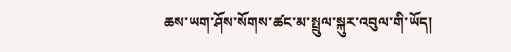ཆས་ཡག་ཤོས་སོགས་ཚང་མ་སྤྲུལ་སྐུར་འབུལ་གི་ཡོད།